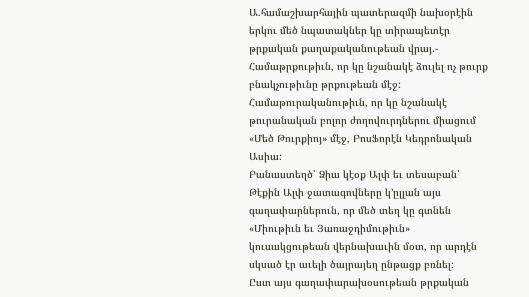Ա.համաշխարհային պատերազմի նախօրէին երկու մեծ նպատակներ կը տիրապետէր թրքական քաղաքականութեան վրայ.-
Համաթրքութիւն, որ կը նշանակէ ձուլել ոչ թուրք բնակչութիւնը թրքութեան մէջ:
Համաթուրականութիւն, որ կը նշանակէ թուրանական բոլոր ժողովուրդներու միացում «Մեծ Թուրքիոյ» մէջ, ԲոսՖորէն Կեդրոնական Ասիա:
Բանաստեղծ՝ Ձիա կէօք Ալփ եւ տեսաբան՝ Թէքին Ալփ ջատագովները կ’ըլլան այս գաղափարներուն, որ մեծ տեղ կը գտնեն «Միութիւն եւ Յառաջդիմութիւն» կուսակցութեան վերնախաւին մօտ, որ արդէն սկսած էր աւելի ծայրայեղ ընթացք բռնել:
Ըստ այս գաղափարախօսութեան թրքական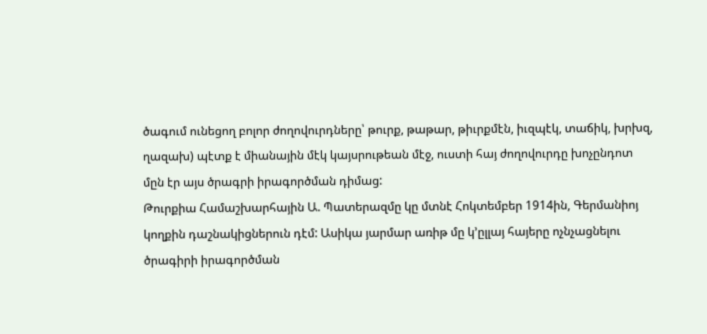ծագում ունեցող բոլոր ժողովուրդները՝ թուրք, թաթար, թիւրքմէն, իւզպէկ, տաճիկ, խրխզ, ղազախ) պէտք է միանային մէկ կայսրութեան մէջ, ուստի հայ ժողովուրդը խոչընդոտ մըն էր այս ծրագրի իրագործման դիմաց:
Թուրքիա Համաշխարհային Ա. Պատերազմը կը մտնէ Հոկտեմբեր 1914ին, Գերմանիոյ կողքին դաշնակիցներուն դէմ: Ասիկա յարմար առիթ մը կ’ըլլայ հայերը ոչնչացնելու ծրագիրի իրագործման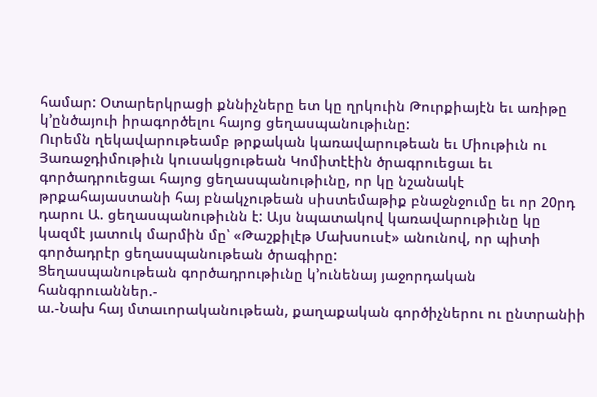համար: Օտարերկրացի քննիչները ետ կը ղրկուին Թուրքիայէն եւ առիթը կ’ընծայուի իրագործելու հայոց ցեղասպանութիւնը:
Ուրեմն ղեկավարութեամբ թրքական կառավարութեան եւ Միութիւն ու Յառաջդիմութիւն կուսակցութեան Կոմիտէէին ծրագրուեցաւ եւ գործադրուեցաւ հայոց ցեղասպանութիւնը, որ կը նշանակէ թրքահայաստանի հայ բնակչութեան սիստեմաթիք բնաջնջումը եւ որ 20րդ դարու Ա. ցեղասպանութիւնն է: Այս նպատակով կառավարութիւնը կը կազմէ յատուկ մարմին մը՝ «Թաշքիլէթ Մախսուսէ» անունով, որ պիտի գործադրէր ցեղասպանութեան ծրագիրը:
Ցեղասպանութեան գործադրութիւնը կ’ունենայ յաջորդական հանգրուաններ.-
ա.-Նախ հայ մտաւորականութեան, քաղաքական գործիչներու ու ընտրանիի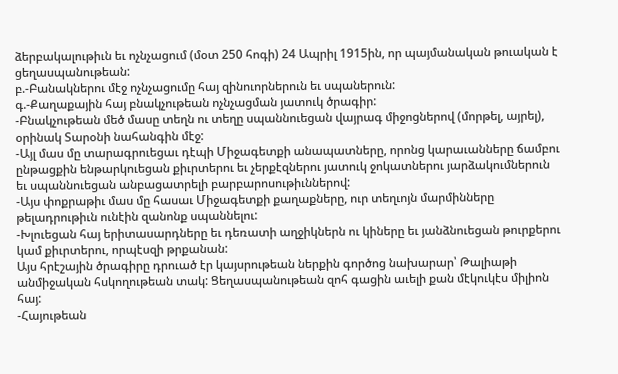ձերբակալութիւն եւ ոչնչացում (մօտ 250 հոգի) 24 Ապրիլ 1915ին, որ պայմանական թուական է ցեղասպանութեան:
բ.-Բանակներու մէջ ոչնչացումը հայ զինուորներուն եւ սպաներուն:
գ.-Քաղաքային հայ բնակչութեան ոչնչացման յատուկ ծրագիր:
-Բնակչութեան մեծ մասը տեղն ու տեղը սպաննուեցան վայրագ միջոցներով (մորթել, այրել), օրինակ Տարօնի նահանգին մէջ:
-Այլ մաս մը տարագրուեցաւ դէպի Միջագետքի անապատները, որոնց կարաւանները ճամբու ընթացքին ենթարկուեցան քիւրտերու եւ չերքէզներու յատուկ ջոկատներու յարձակումներուն եւ սպաննուեցան անբացատրելի բարբարոսութիւններով:
-Այս փոքրաթիւ մաս մը հասաւ Միջագետքի քաղաքները, ուր տեղւոյն մարմինները թելադրութիւն ունէին զանոնք սպաննելու:
-Խլուեցան հայ երիտասարդները եւ դեռատի աղջիկներն ու կիները եւ յանձնուեցան թուրքերու կամ քիւրտերու, որպէսզի թրքանան:
Այս հրէշային ծրագիրը դրուած էր կայսրութեան ներքին գործոց նախարար՝ Թալիաթի անմիջական հսկողութեան տակ: Ցեղասպանութեան զոհ գացին աւելի քան մէկուկէս միլիոն հայ:
-Հայութեան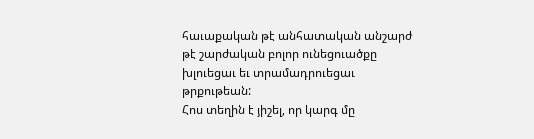հաւաքական թէ անհատական անշարժ թէ շարժական բոլոր ունեցուածքը խլուեցաւ եւ տրամադրուեցաւ թրքութեան:
Հոս տեղին է յիշել, որ կարգ մը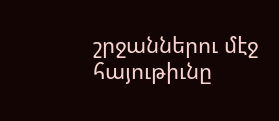շրջաններու մէջ հայութիւնը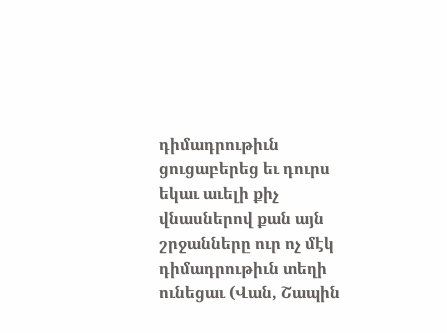դիմադրութիւն ցուցաբերեց եւ դուրս եկաւ աւելի քիչ վնասներով քան այն շրջանները ուր ոչ մէկ դիմադրութիւն տեղի ունեցաւ (Վան, Շապին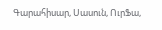Գարահիսար, Սասուն, ՈւրՖա,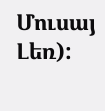Մուսայ Լեռ):